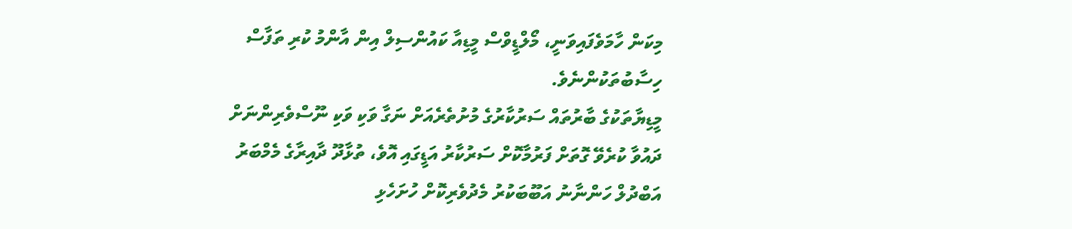މިކަން ހާމަވެފައިވަނީ، މޯލްޑީވްސް މީޑިއާ ކައުންސިލް އިން އާންމު ކުރި ތަފާސް ހިސާބުތަކުންނެވެ.
މީޑިޔާތަކުގެ ބާރުތައް ސަރުކާރުގެ މުށުތެރެއަށް ނަގާ ވަކި ވަކި ނޫސްވެރިންނަށް ދައުވާ ކުރެވޭ ގޮތަށް ފަރުމާކޮށް ސަރުކާރު އަޑީގައި އޮވެ، ތުޅާދޫ ދާއިރާގެ މެމްބަރު އަބްދުލް ހަންނާނު އަބޫބަކުރު މެދުވެރިކޮށް ހުށަހެޅި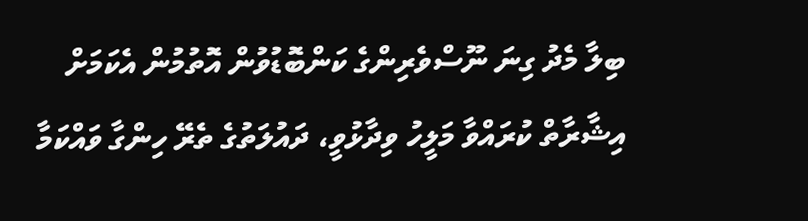ބިލާ މެދު ގިނަ ނޫސްވެރިންގެ ކަންބޮޑުވުން އޮތުމުން އެކަމަށް އިޝާރާތް ކުރައްވާ މަލީހު ވިދާޅުވީ، ދައުލަތުގެ ތެރޭ ހިންގާ ވައްކަމާ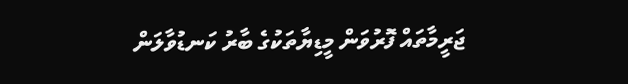ޖަރީމާތައް ފޮރުވަން މީޑިޔާތަކުގެ ބާރު ކަނޑުވާލަން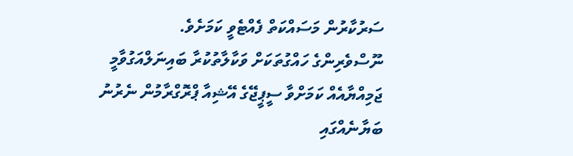ސަރުކާރުން މަސައްކަތް ފެއްޓެވީ ކަމަށެވެ.
ނޫސްވެރިންގެ ހައްގުތަކަށް ވަކާލާތުކުރާ ބައިނަލްއަގުވާމީ ޖަމިއްޔާއެއް ކަމަށްވާ ސީޕީޖޭގެ އޭޝިއާ ޕްރޮގްރާމުން ނެރުނު ބަޔާނެއްގައި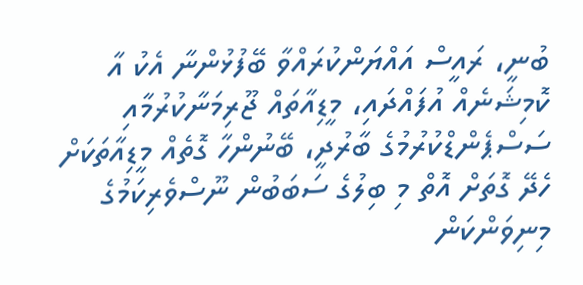ބުނީ، ރައީސް އައްޔަންކުރައްވާ ބޭފުޅުންނާ އެކު އާ ކޮމިޝަނެއް އުފައްދައި، މީޑިއާތައް ޖޫރިމަނާކުރުމާއި ސަސްޕެންޑްކުރުމުގެ ބާރުދީ، ބޭނުންހާ ގޮތެއް މީޑިއާތަކަށް ހެދޭ ގޮތަށް އޮތް މި ބިލުގެ ސަބަބުން ނޫސްވެރިކަމުގެ މިނިވަންކަން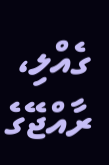ގެއްލި، ރާއްޖޭގެ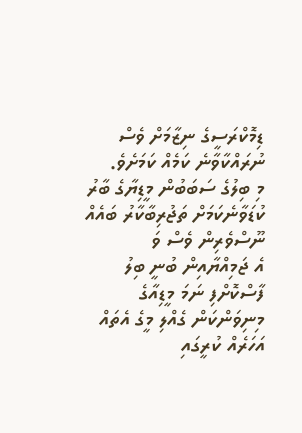ޑިމޮކްރަސީގެ ނިޒާމަށް ވެސް ނުރައްކާވާނެ ކަމެއް ކަމަށެވެ.
މި ބިލުގެ ސަބަބުން މީޑިޔާގެ ބާރު ކުޑަވާނެކަމަށް ތަޖުރިބާކާރު ބައެއް ނޫސްވެރިން ވެސް ވަ
އެ ޖަމިއްޔާއިން ބުނީ ބިލު ފާސްކޮށްފި ނަމަ މީޑިއާގެ މިނިވަންކަން ގެއްލި މީގެ އެތައް އަހަރެއް ކުރީގައި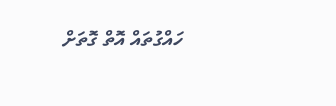ހައްގުތައް އޮތް ގޮތަށް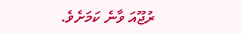ރުޖޫއަ ވާނެ ކަމަށެވެ.